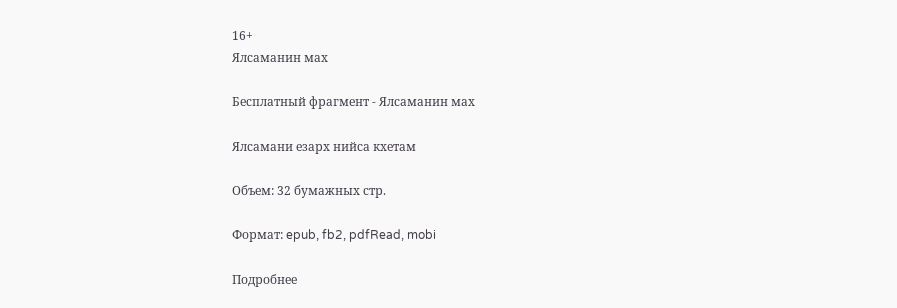16+
Ялсаманин мах

Бесплатный фрагмент - Ялсаманин мах

Ялсамани езарх нийса кхетам

Объем: 32 бумажных стр.

Формат: epub, fb2, pdfRead, mobi

Подробнее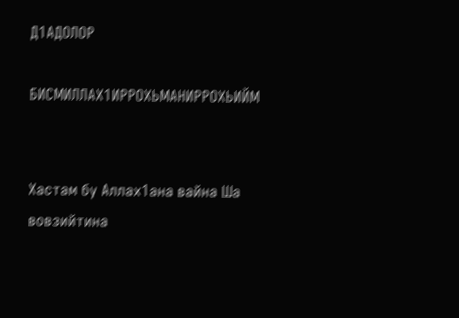Д1АДОЛОР

БИСМИЛЛАХ1ИРРОХЬМАНИРРОХЬИЙМ


Хастам бу Аллах1ана вайна Ша вовзийтина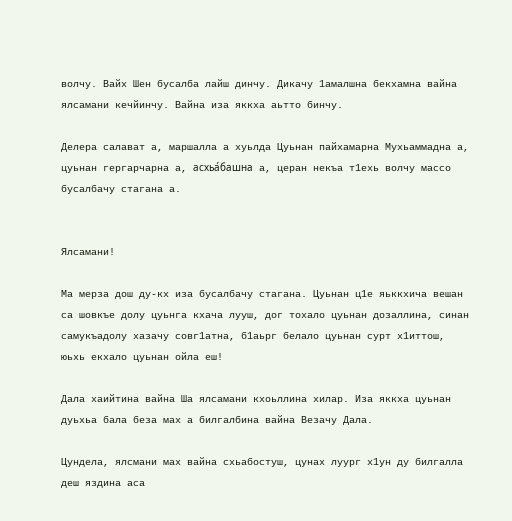волчу. Вайх Шен бусалба лайш динчу. Дикачу 1амалшна бекхамна вайна ялсамани кечйинчу. Вайна иза яккха аьтто бинчу.

Делера салават а, маршалла а хуьлда Цуьнан пайхамарна Мухьаммадна а, цуьнан гергарчарна а, асхьа́башна а, церан некъа т1ехь волчу массо бусалбачу стагана а.


Ялсамани!

Ма мерза дош ду-кх иза бусалбачу стагана. Цуьнан ц1е яьккхича вешан са шовкъе долу цуьнга кхача лууш, дог тохало цуьнан дозаллина, синан самукъадолу хазачу совг1атна, б1аьрг белало цуьнан сурт х1иттош, юьхь екхало цуьнан ойла еш!

Дала хаийтина вайна Ша ялсамани кхоьллина хилар. Иза яккха цуьнан дуьхьа бала беза мах а билгалбина вайна Везачу Дала.

Цундела, ялсмани мах вайна схьабостуш, цунах луург х1ун ду билгалла деш яздина аса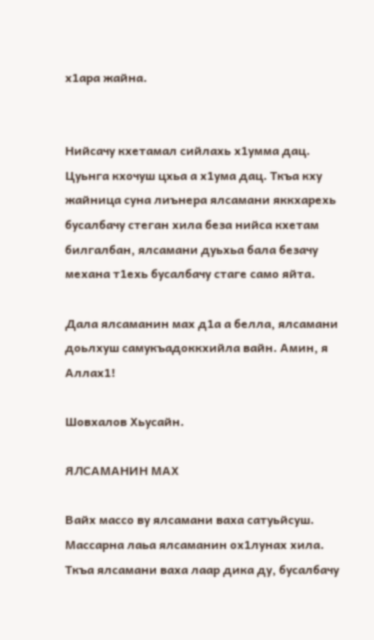х1ара жайна.


Нийсачу кхетамал сийлахь х1умма дац. Цуьнга кхочуш цхьа а х1ума дац. Ткъа кху жайница суна лиънера ялсамани яккхарехь бусалбачу стеган хила беза нийса кхетам билгалбан, ялсамани дуьхьа бала безачу механа т1ехь бусалбачу стаге само яйта.

Дала ялсаманин мах д1а а белла, ялсамани доьлхуш самукъадоккхийла вайн. Амин, я Аллах1!

Шовхалов Хьусайн.

ЯЛСАМАНИН МАХ

Вайх массо ву ялсамани ваха сатуьйсуш. Массарна лаьа ялсаманин ох1лунах хила. Ткъа ялсамани ваха лаар дика ду, бусалбачу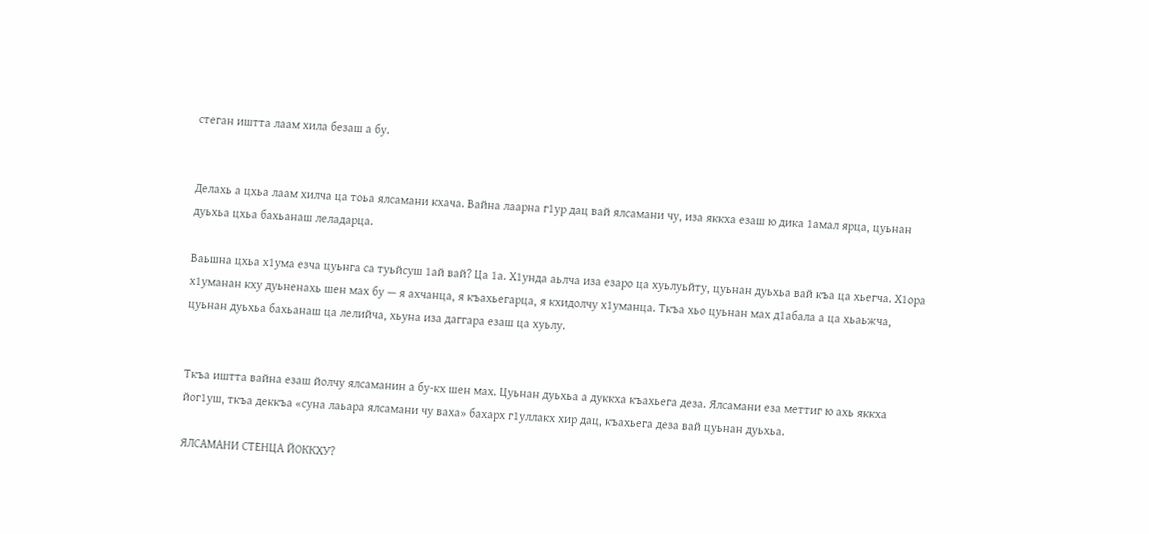стеган иштта лаам хила безаш а бу.


Делахь а цхьа лаам хилча ца тоьа ялсамани кхача. Вайна лаарна г1ур дац вай ялсамани чу, иза яккха езаш ю дика 1амал ярца, цуьнан дуьхьа цхьа бахьанаш леладарца.

Ваьшна цхьа х1ума езча цуьнга са туьйсуш 1ай вай? Ца 1а. Х1унда аьлча иза езаро ца хуьлуьйту, цуьнан дуьхьа вай къа ца хьегча. Х1ора х1уманан кху дуьненахь шен мах бу — я ахчанца, я къахьегарца, я кхидолчу х1уманца. Ткъа хьо цуьнан мах д1абала а ца хьаьжча, цуьнан дуьхьа бахьанаш ца лелийча, хьуна иза даггара езаш ца хуьлу.


Ткъа иштта вайна езаш йолчу ялсаманин а бу-кх шен мах. Цуьнан дуьхьа а дуккха къахьега деза. Ялсамани еза меттиг ю ахь яккха йог1уш, ткъа деккъа «суна лаьара ялсамани чу ваха» бахарх г1уллакх хир дац, къахьега деза вай цуьнан дуьхьа.

ЯЛСАМАНИ СТЕНЦА ЙОККХУ?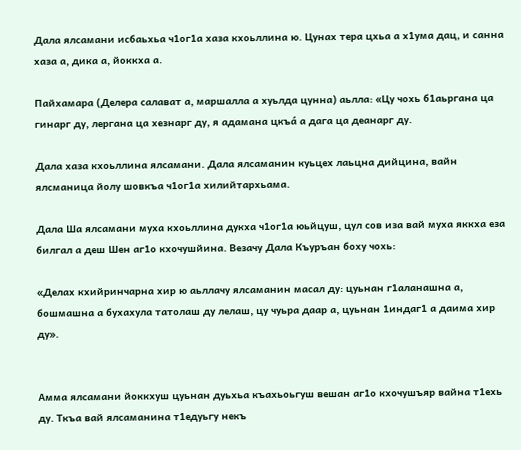Дала ялсамани исбаьхьа ч1ог1а хаза кхоьллина ю. Цунах тера цхьа а х1ума дац, и санна хаза а, дика а, йоккха а.

Пайхамара (Делера салават а, маршалла а хуьлда цунна) аьлла: «Цу чохь б1аьргана ца гинарг ду, лергана ца хезнарг ду, я адамана цкъа́ а дага ца деанарг ду.

Дала хаза кхоьллина ялсамани. Дала ялсаманин куьцех лаьцна дийцина, вайн ялсманица йолу шовкъа ч1ог1а хилийтархьама.

Дала Ша ялсамани муха кхоьллина дукха ч1ог1а юьйцуш, цул сов иза вай муха яккха еза билгал а деш Шен аг1о кхочушйина. Везачу Дала Къуръан боху чохь:

«Делах кхийринчарна хир ю аьллачу ялсаманин масал ду: цуьнан г1аланашна а, бошмашна а бухахула татолаш ду лелаш, цу чуьра даар а, цуьнан 1индаг1 а даима хир ду».


Амма ялсамани йоккхуш цуьнан дуьхьа къахьоьгуш вешан аг1о кхочушъяр вайна т1ехь ду. Ткъа вай ялсаманина т1едуьгу некъ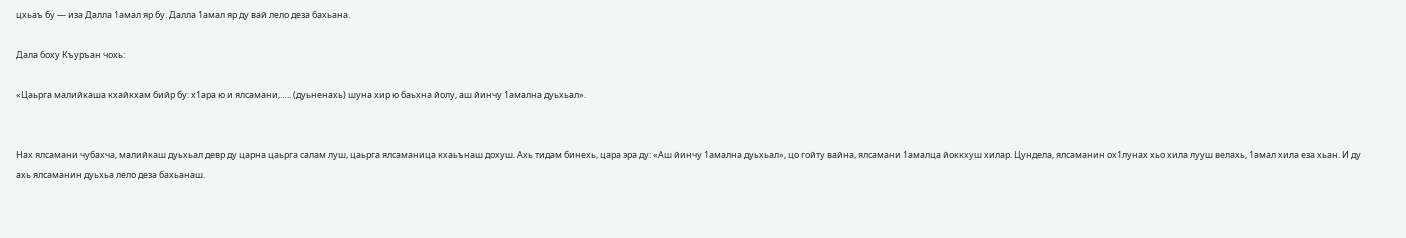цхьаъ бу — иза Далла 1амал яр бу. Далла 1амал яр ду вай лело деза бахьана.

Дала боху Къуръан чохь:

«Цаьрга малийкаша кхайкхам бийр бу: х1ара ю и ялсамани,….. (дуьненахь) шуна хир ю баьхна йолу, аш йинчу 1амална дуьхьал».


Нах ялсамани чубахча, малийкаш дуьхьал девр ду царна цаьрга салам луш, цаьрга ялсаманица кхаьънаш дохуш. Ахь тидам бинехь, цара эра ду: «Аш йинчу 1амална дуьхьал», цо гойту вайна, ялсамани 1амалца йоккхуш хилар. Цундела, ялсаманин ох1лунах хьо хила лууш велахь, 1амал хила еза хьан. И ду ахь ялсаманин дуьхьа лело деза бахьанаш.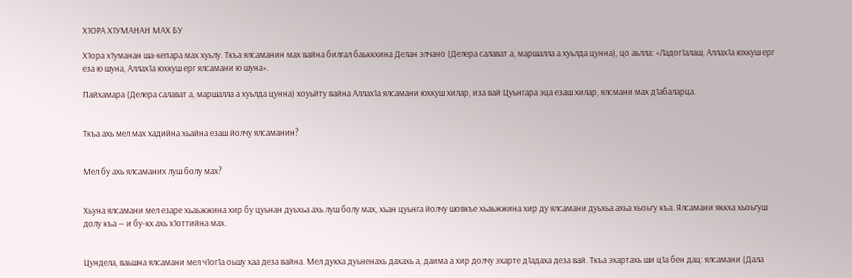Х1ОРА Х1УМАНАН МАХ БУ

Х1ора х1уманан ша-кепара мах хуьлу. Ткъа ялсаманин мах вайна билгал баьккхина Делан элчано (Делера салават а, маршалла а хуьлда цунна), цо аьлла: «Ладог1алаш, Аллах1а юхкуш ерг еза ю шуна, Аллах1а юхкуш ерг ялсамани ю шуна».

Пайхамара (Делера салават а, маршалла а хуьлда цунна) хоуьйту вайна Аллах1а ялсамани юхкуш хилар, иза вай Цуьнгара эца езаш хилар, ялсмани мах д1абаларца.


Ткъа ахь мел мах хадийна хьайна езаш йолчу ялсаманин?


Мел бу ахь ялсаманих луш болу мах?


Хьуна ялсамани мел езаре хьаьжжина хир бу цуьнан дуьхьа ахь луш болу мах, хьан цуьнга йолчу шовкъе хьаьжжина хир ду ялсамани дуьхьа ахьа хьоьгу къа. Ялсамани яккха хьоьгуш долу къа — и бу-кх ахь х1оттийна мах.


Цундела, ваьшна ялсамани мел ч1ог1а оьшу хаа деза вайна. Мел дукха дуьненахь дахахь а, даима а хир долчу эхарте д1адаха деза вай. Ткъа эхартахь ши ц1а бен дац: ялсамани (Дала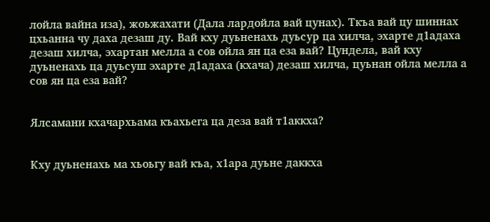лойла вайна иза), жоьжахати (Дала лардойла вай цунах). Ткъа вай цу шиннах цхьанна чу даха дезаш ду. Вай кху дуьненахь дуьсур ца хилча, эхарте д1адаха дезаш хилча, эхартан мелла а сов ойла ян ца еза вай? Цундела, вай кху дуьненахь ца дуьсуш эхарте д1адаха (кхача) дезаш хилча, цуьнан ойла мелла а сов ян ца еза вай?


Ялсамани кхачархьама къахьега ца деза вай т1аккха?


Кху дуьненахь ма хьоьгу вай къа, х1ара дуьне даккха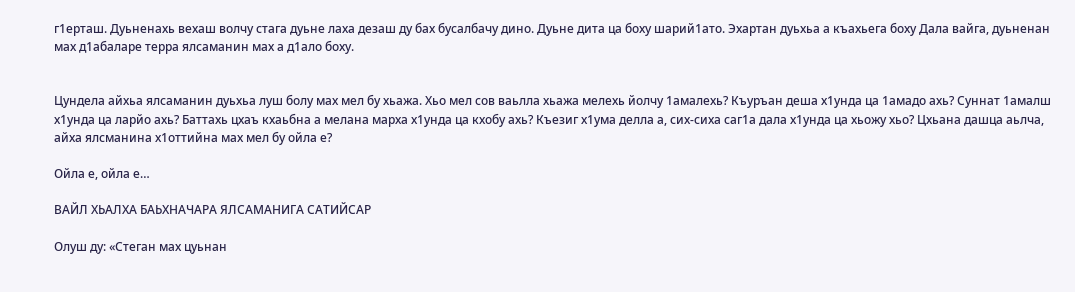г1ерташ. Дуьненахь вехаш волчу стага дуьне лаха дезаш ду бах бусалбачу дино. Дуьне дита ца боху шарий1ато. Эхартан дуьхьа а къахьега боху Дала вайга, дуьненан мах д1абаларе терра ялсаманин мах а д1ало боху.


Цундела айхьа ялсаманин дуьхьа луш болу мах мел бу хьажа. Хьо мел сов ваьлла хьажа мелехь йолчу 1амалехь? Къуръан деша х1унда ца 1амадо ахь? Суннат 1амалш х1унда ца ларйо ахь? Баттахь цхаъ кхаьбна а мелана марха х1унда ца кхобу ахь? Къезиг х1ума делла а, сих-сиха саг1а дала х1унда ца хьожу хьо? Цхьана дашца аьлча, айха ялсманина х1оттийна мах мел бу ойла е?

Ойла е, ойла е…

ВАЙЛ ХЬАЛХА БАЬХНАЧАРА ЯЛСАМАНИГА САТИЙСАР

Олуш ду: «Стеган мах цуьнан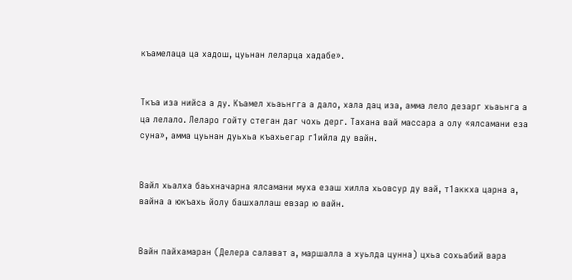къамелаца ца хадош, цуьнан леларца хадабе».


Ткъа иза нийса а ду. Къамел хьаьнгга а дало, хала дац иза, амма лело дезарг хьаьнга а ца лелало. Леларо гойту стеган даг чохь дерг. Тахана вай массара а олу «ялсамани еза суна», амма цуьнан дуьхьа къахьегар г1ийла ду вайн.


Вайл хьалха баьхначарна ялсамани муха езаш хилла хьовсур ду вай, т1аккха царна а, вайна а юкъахь йолу башхаллаш евзар ю вайн.


Вайн пайхамаран (Делера салават а, маршалла а хуьлда цунна) цхьа сохьабий вара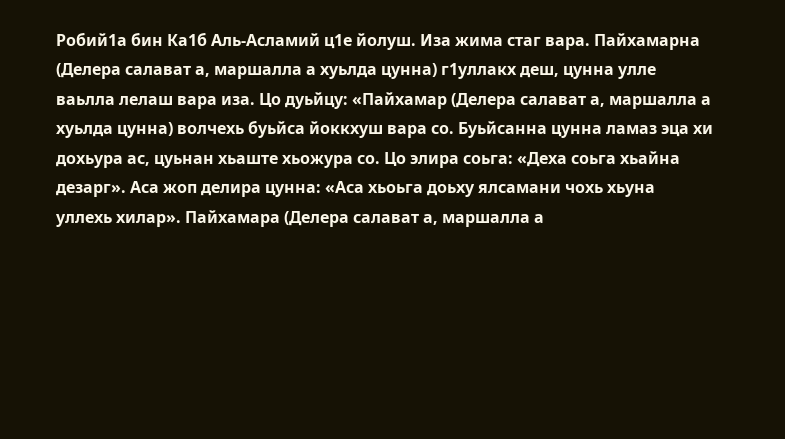Робий1а бин Ка1б Аль-Асламий ц1е йолуш. Иза жима стаг вара. Пайхамарна (Делера салават а, маршалла а хуьлда цунна) г1уллакх деш, цунна улле ваьлла лелаш вара иза. Цо дуьйцу: «Пайхамар (Делера салават а, маршалла а хуьлда цунна) волчехь буьйса йоккхуш вара со. Буьйсанна цунна ламаз эца хи дохьура ас, цуьнан хьаште хьожура со. Цо элира соьга: «Деха соьга хьайна дезарг». Аса жоп делира цунна: «Аса хьоьга доьху ялсамани чохь хьуна уллехь хилар». Пайхамара (Делера салават а, маршалла а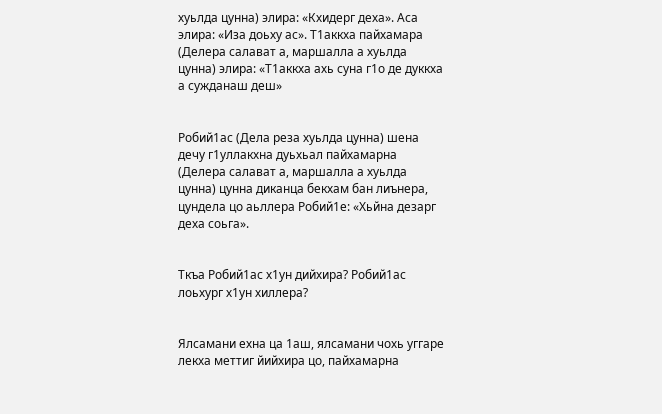хуьлда цунна) элира: «Кхидерг деха». Аса элира: «Иза доьху ас». Т1аккха пайхамара (Делера салават а, маршалла а хуьлда цунна) элира: «Т1аккха ахь суна г1о де дуккха а сужданаш деш»


Робий1ас (Дела реза хуьлда цунна) шена дечу г1уллакхна дуьхьал пайхамарна (Делера салават а, маршалла а хуьлда цунна) цунна диканца бекхам бан лиънера, цундела цо аьллера Робий1е: «Хьйна дезарг деха соьга».


Ткъа Робий1ас х1ун дийхира? Робий1ас лоьхург х1ун хиллера?


Ялсамани ехна ца 1аш, ялсамани чохь уггаре лекха меттиг йийхира цо, пайхамарна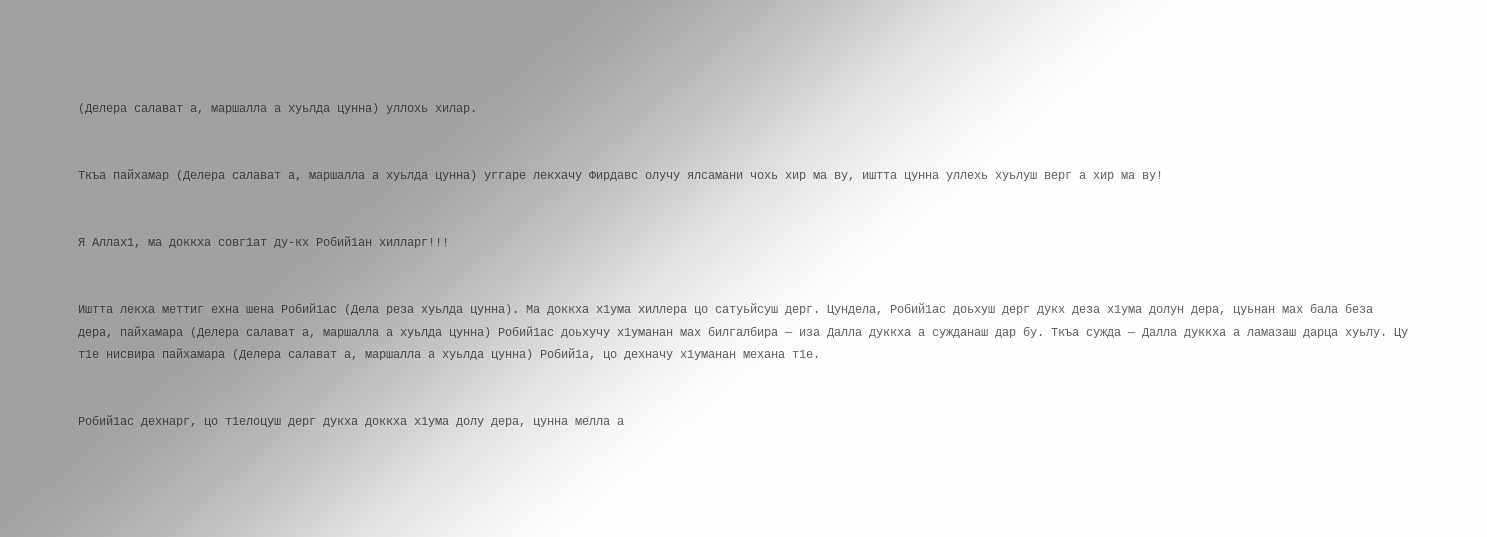(Делера салават а, маршалла а хуьлда цунна) уллохь хилар.


Ткъа пайхамар (Делера салават а, маршалла а хуьлда цунна) уггаре лекхачу Фирдавс олучу ялсамани чохь хир ма ву, иштта цунна уллехь хуьлуш верг а хир ма ву!


Я Аллах1, ма доккха совг1ат ду-кх Робий1ан хилларг!!!


Иштта лекха меттиг ехна шена Робий1ас (Дела реза хуьлда цунна). Ма доккха х1ума хиллера цо сатуьйсуш дерг. Цундела, Робий1ас доьхуш дерг дукх деза х1ума долун дера, цуьнан мах бала беза дера, пайхамара (Делера салават а, маршалла а хуьлда цунна) Робий1ас доьхучу х1уманан мах билгалбира — иза Далла дуккха а сужданаш дар бу. Ткъа сужда — Далла дуккха а ламазаш дарца хуьлу. Цу т1е нисвира пайхамара (Делера салават а, маршалла а хуьлда цунна) Робий1а, цо дехначу х1уманан механа т1е.


Робий1ас дехнарг, цо т1елоцуш дерг дукха доккха х1ума долу дера, цунна мелла а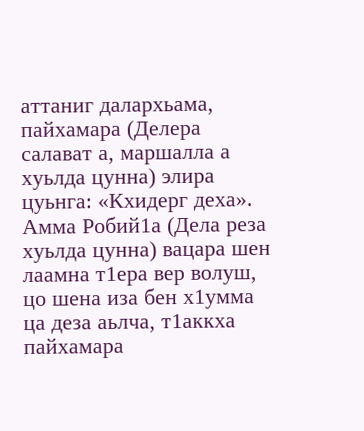аттаниг далархьама, пайхамара (Делера салават а, маршалла а хуьлда цунна) элира цуьнга: «Кхидерг деха». Амма Робий1а (Дела реза хуьлда цунна) вацара шен лаамна т1ера вер волуш, цо шена иза бен х1умма ца деза аьлча, т1аккха пайхамара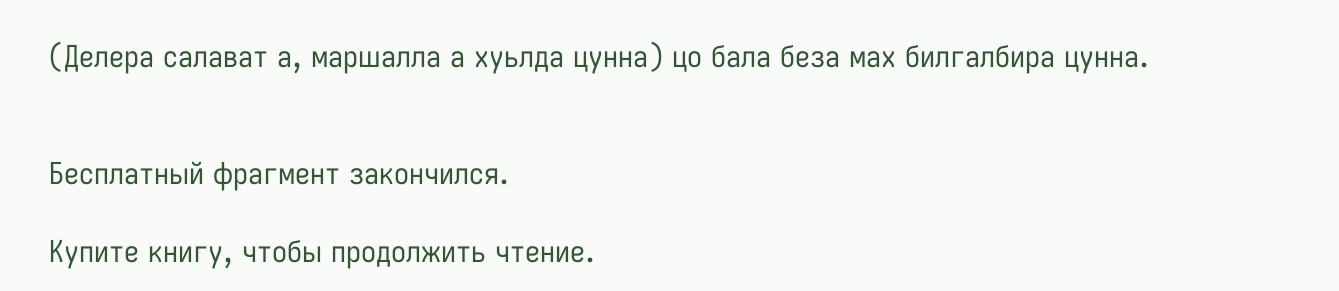(Делера салават а, маршалла а хуьлда цунна) цо бала беза мах билгалбира цунна.


Бесплатный фрагмент закончился.

Купите книгу, чтобы продолжить чтение.